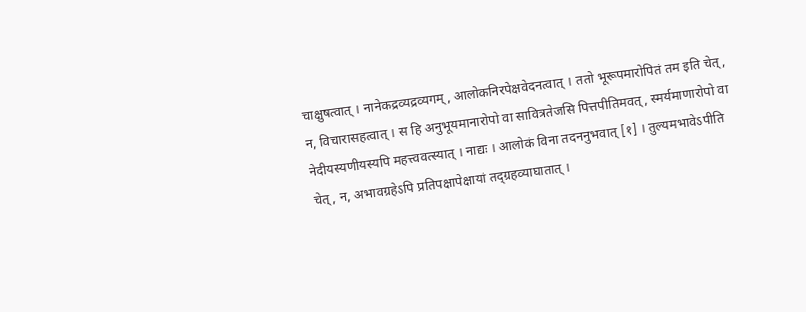चाक्षुषत्वात् । नानेकद्रव्यद्रव्यगम्, आलोकनिरपेक्षवेदनत्वात् । ततो भूरूपमारोपितं तम इति चेत्, न, विचारासहत्वात् । स हि अनुभूयमानारोपो वा सावित्रतेजसि पित्तपीतिमवत्, स्मर्यमाणारोपो वा नेदीयस्यणीयस्यपि महत्त्ववत्स्यात् । नाद्यः । आलोकं विना तदननुभवात् [१] । तुल्यमभावेऽपीति चेत्, न, अभावग्रहेऽपि प्रतिपक्षापेक्षायां तद्ग्रहव्याघातात् ।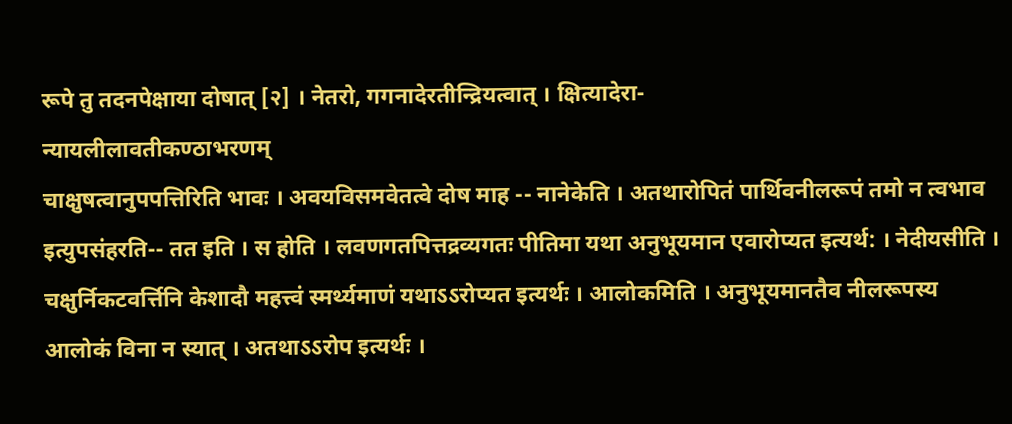रूपे तु तदनपेक्षाया दोषात् [२] । नेतरो, गगनादेरतीन्द्रियत्वात् । क्षित्यादेरा-
न्यायलीलावतीकण्ठाभरणम्
चाक्षुषत्वानुपपत्तिरिति भावः । अवयविसमवेतत्वे दोष माह -- नानेकेति । अतथारोपितं पार्थिवनीलरूपं तमो न त्वभाव इत्युपसंहरति-- तत इति । स होति । लवणगतपित्तद्रव्यगतः पीतिमा यथा अनुभूयमान एवारोप्यत इत्यर्थ: । नेदीयसीति । चक्षुर्निकटवर्त्तिनि केशादौ महत्त्वं स्मर्थ्यमाणं यथाऽऽरोप्यत इत्यर्थः । आलोकमिति । अनुभूयमानतैव नीलरूपस्य आलोकं विना न स्यात् । अतथाऽऽरोप इत्यर्थः ।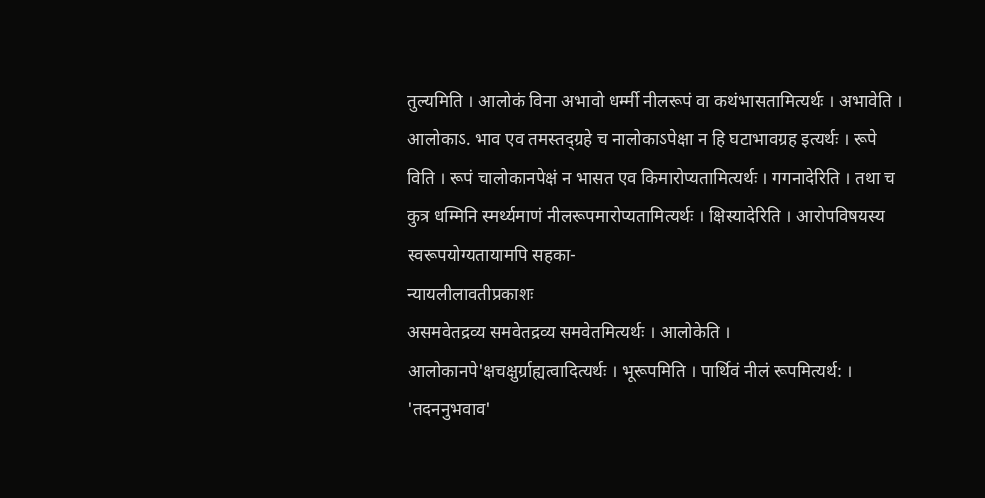तुल्यमिति । आलोकं विना अभावो धर्म्मी नीलरूपं वा कथंभासतामित्यर्थः । अभावेति । आलोकाऽ. भाव एव तमस्तद्ग्रहे च नालोकाऽपेक्षा न हि घटाभावग्रह इत्यर्थः । रूपे विति । रूपं चालोकानपेक्षं न भासत एव किमारोप्यतामित्यर्थः । गगनादेरिति । तथा च कुत्र धम्मिनि स्मर्थ्यमाणं नीलरूपमारोप्यतामित्यर्थः । क्षिस्यादेरिति । आरोपविषयस्य स्वरूपयोग्यतायामपि सहका-
न्यायलीलावतीप्रकाशः
असमवेतद्रव्य समवेतद्रव्य समवेतमित्यर्थः । आलोकेति । आलोकानपे'क्षचक्षुर्ग्राह्यत्वादित्यर्थः । भूरूपमिति । पार्थिवं नीलं रूपमित्यर्थ: । 'तदननुभवाव'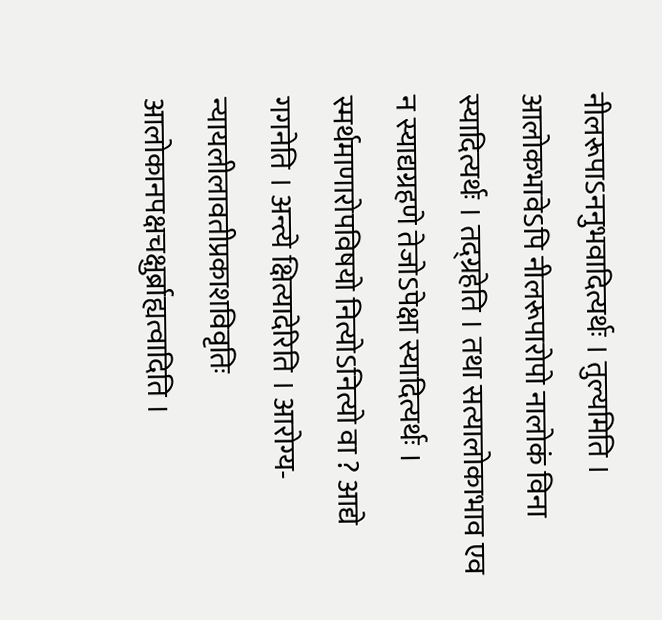नीलरूपाऽननुभवादित्यर्थः । तुल्यमिति । आलोकभावेऽपि नीलरूपारोपो नालोकं विना स्यादित्यर्थः । तद्ग्रहेति । तथा सत्यालोकाभाव एव न स्याद्यग्रहणे तेजोऽपेक्षा स्यादित्यर्थः । स्मर्थमाणारोपविषयो नित्योऽनित्यो वा ? आद्ये गगनेति । अन्त्ये क्षित्यादेरिति । आरोग्य-
न्यायलीलावतीप्रकाशविवृतिः
आलोकानपक्षचक्षुर्ब्राह्यत्वादिति ।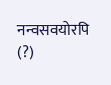नन्वसवयोरपि (?)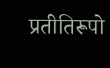प्रतीतिरूपो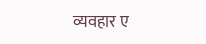व्यवहार ए